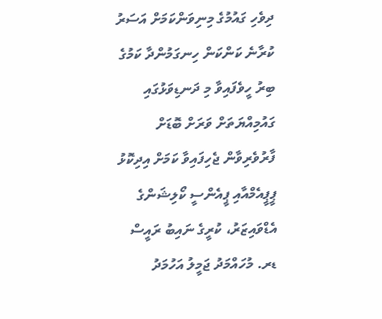ދިވެހި ގައުމުގެ މިނިވަންކަމަށް އަސަރު ކުރާނެ ކަންކަން ހިނގަމުންދާ ކަމުގެ ބިރު ހީވެފައިވާ މި ދަނޑިވަޅުގައި ގައުމިއްޔަތަށް ވަރަށް ބޮޑަށް ފާރުވެރިވާން ޖެހިފައިވާ ކަމަށް އިދިކޮޅު ޕީޕީއެމްއާއި ޕީއެންސީ ކޯލިޝަންގެ އެޑްވައިޒަރު، ކުރީގެ ނައިބު ރައީސް ޑރ. މުހައްމަދު ޖަމީލު އަހުމަދު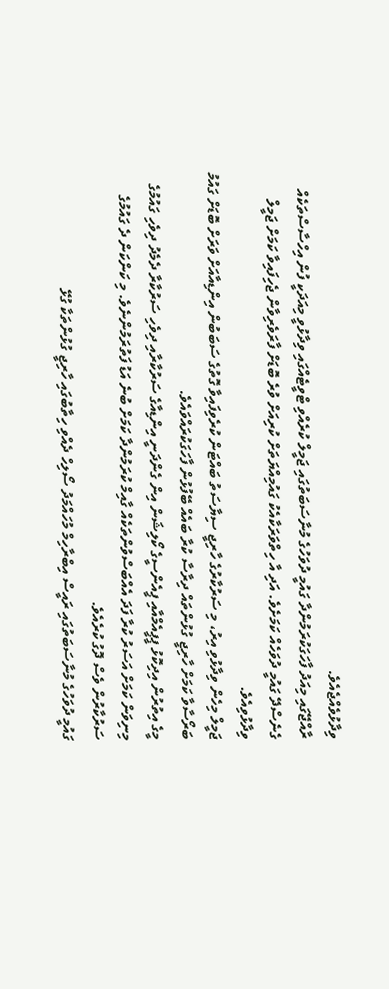ވިދާޅުވެއްޖެއެވެ.
ރާއްޖޭގައި މިއަދު ފާހަގަކުރަމުންދާ ގައުމީ ދުވަހުގެ މުނާސަބަތުގައި ޖަމީލް ކުރެއްވި ޓްވީޓެއްގައި ވިދާޅުވީ މިއަދަކީ ފުން އިހްސާސްތަކެއް ގެނެސްދޭ ގައުމީ ދުވަހެއް ކަމަށެވެ. އަދި އާ ހިތްވަރަކާއެކު ގައުމިއްޔަތަށް ކުރިއަށް ވުރެ ބޮޑަށް ފާރަވެރިވާން ޖެހިފައިވާ ކަމަށް ޖަމީލް ވިދާޅުވިއެވެ.
ޖަމީލް މިހެން ވިދާޅުވި އިރު، މި ސަރުކާރުގެ ހާރިޖީ ސިޔާސަތު ބައްޓަން ކުރެވިފައިވާ ގޮތުގެ ސަބަބުން އިންޑިއާއަށް ވަރަށް ބޮޑަށް ގައުމު ބަރޯސާވާ ކަމަށް ހާރިޖީ ގުޅުންތައް ދިރާސާ ކުރާ ބައެއް ބޭފުޅުން ފާހަގަކުރައްވައެވެ.
މީގެ އިތުރުން އިދިކޮޅު ޕީޕީއެމްއާއި ޕީއެންސީގެ ކޯލިޝަން އިން ގެންދަނީ އިންޑިއާގެ ސަރުކާރާއި ދިވެހި ސަރުކާރާ ދެމެދު ދިވެހި ގައުމުގެ މިނިވަން ކަމަށް އަސަރު ކުރާ ފަދަ އެއްބަސްވުންތަކެއް ގާއިމް ކުރަމުންދާ ކަމަށް ބުނެ އަޑު ފަތުރަމުންނެވެ. މި ކަންކަން ދެ ގައުމުގެ ސަރުކާރުން ވެސް ދޮގު ކުރެއެވެ.
ގައުމީ ދުވަހުގެ މުނާސަބަތުގައި ރައީސް އިބްރާހިމް މުހައްމަދު ސޯލިހް ދެއްވި ހިތާބުގައި ހާރިޖީ ގުޅުންތަކާ ގުޅޭ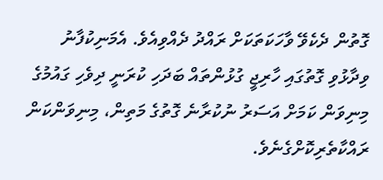ގޮތުން ދެކެވޭ ވާހަކަތަކަށް ރައްދު ދެއްވިއެވެ. އެމަނިކުފާނު ވިދާޅުވި ގޮތުގައި ހާރިޖީ ގުޅުންތައް ބަދަހި ކުރަނީ ދިވެހި ގައުމުގެ މިނިވަން ކަމަށް އަސަރު ނުކުރާނެ ގޮތުގެ މަތިން، މިނިވަންކަން ރައްކާތެރިކޮށްގެނެވެ.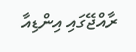ރާއްޖޭގައި އިންޑިއާ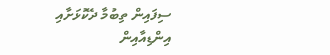ސިފައިން ތިބުމާ ދެކޮޅަށާއި އިންޑިއާއިން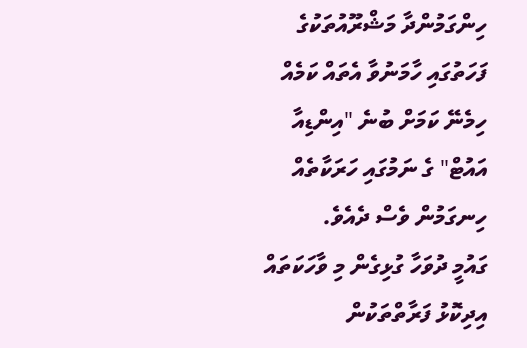ހިންގަމުންދާ މަޝްރޫއުތަކުގެ ފަހަތުގައި ހާމަނުވާ އެތައް ކަމެއް ހިމެނޭ ކަމަށް ބުނެ "އިންޑިއާ އައުޓް" ގެ ނަމުގައި ހަރަކާތެއް ހިނގަމުން ވެސް ދެއެވެ.
ގައުމީ ދުވަހާ ގުޅިގެން މި ވާހަކަތައް އިދިކޮޅު ފަރާތްތަކުން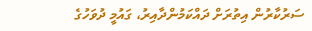ސަރުކާރުން އިތުރަށް ދައްކަމުންދާއިރު، ގައުމީ ދުވަހުގެ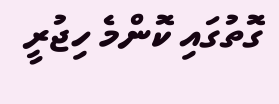ގޮތުގައި ކޮންމެ ހިޖުރީ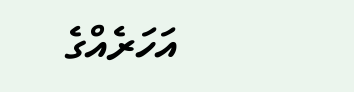އަހަރެއްގެ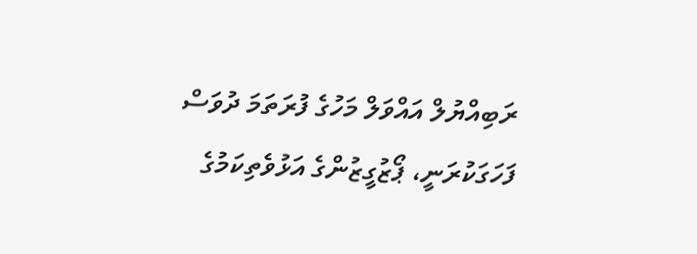ރަބިއްޔުލް އައްވަލް މަހުގެ ފުރަތަމަ ދުވަސް ފަހަގަކުރަނީ، ޕޯޒުގީޒުންގެ އަޅުވެތިކަމުގެ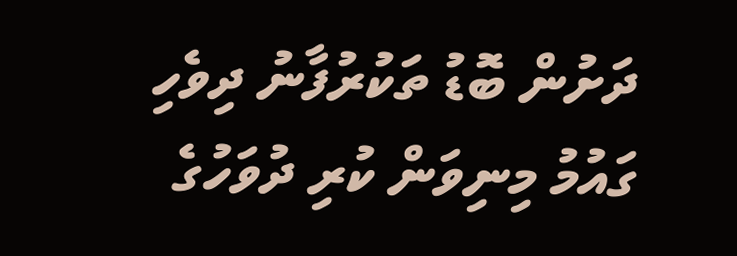ދަށުން ބޮޑު ތަކުރުފާނު ދިވެހި ގައުމު މިނިވަން ކުރި ދުވަހުގެ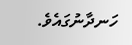ހަނދާނުގައެވެ.